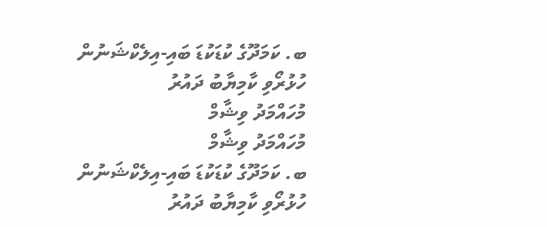ބ. ކަމަދޫގެ ކުޑަކުޑަ ބައި-އިލެކްޝަނުން ހުޅުރޯވި ކާމިޔާބު ދައުރު
މުހައްމަދު ވިޝާމް
މުހައްމަދު ވިޝާމް
ބ. ކަމަދޫގެ ކުޑަކުޑަ ބައި-އިލެކްޝަނުން ހުޅުރޯވި ކާމިޔާބު ދައުރު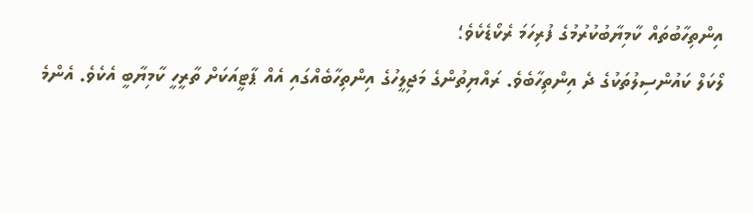އިންތިހާބުތައް ކާމިޔާބުކުރުމުގެ ފުރިހަމަ ރެކޯޑެކެވެ؛
ލޯކަލް ކައުންސިލުތަކުގެ ދެ އިންތިހާބެވެ. ރައްޔިތުންގެ މަޖިލީހުގެ އިންތިހާބެއްގައި އެއް ޕާޓީއަކަށް ތާރީހީ ކާމިޔާބީ އެކެވެ. އެންމެ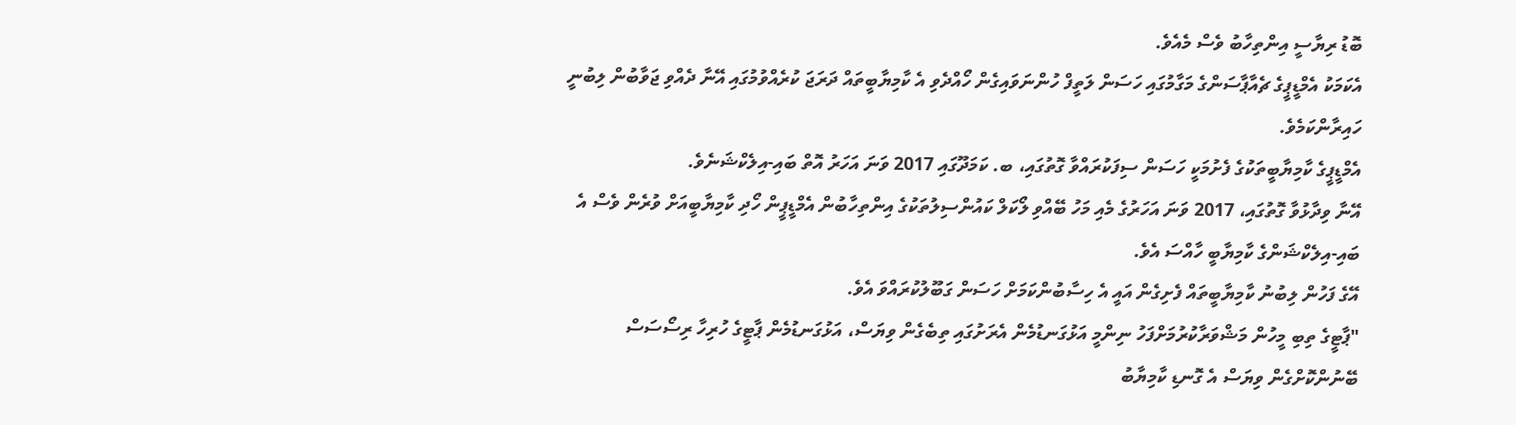ބޮޑު ރިޔާސީ އިންތިހާބު ވެސް މެއެވެ.
އެކަމަކު އެމްޑީޕީގެ ޗެއާޕާސަންގެ މަގާމުގައި ހަސަން ލަތީފް ހުންނަވައިގެން ހޯއްދެވި އެ ކާމިޔާބީތައް ދަރަޖަ ކުރެއްވުމުގައި އޭނާ ދެއްވި ޖަވާބުން ލިބުނީ ހައިރާންކަމެވެ.
އެމްޑީޕީގެ ކާމިޔާބީތަކުގެ ފެށުމަކީ ހަސަން ސިފަކުރައްވާ ގޮތުގައި، ބ. ކަމަދޫގައި 2017 ވަނަ އަހަރު އޮތް ބައި-އިލެކްޝަނެވެ.
އޭނާ ވިދާޅުވާ ގޮތުގައި، 2017 ވަނަ އަހަރުގެ މެއި މަހު ބޭއްވި ލޯކަލް ކައުންސިލުތަކުގެ އިންތިހާބުން އެމްޑީޕީން ހޯދި ކާމިޔާބީއަށް ވުރެން ވެސް އެ ބައި-އިލެކްޝަންގެ ކާމިޔާބީ ހާއްސަ އެވެ.
އޭގެ ފަހުން ލިބުނު ކާމިޔާބީތައް ފެށިގެން އައީ އެ ހިސާބުންކަމަށް ހަސަން ގަބޫލުކުރައްވަ އެވެ.
"ޕާޓީގެ ތިބި މީހުން މަޝްވަރާކުރުމަށްފަހު ނިންމީ އަޅުގަނޑުމެން އެރަށުގައި ތިބެގެން ވިޔަސް، އަޅުގަނޑުމެން ޕާޓީގެ ހުރިހާ ރިސޯސަސް ބޭނުންކޮށްގެން ވިޔަސް އެ ގޮނޑި ކާމިޔާބު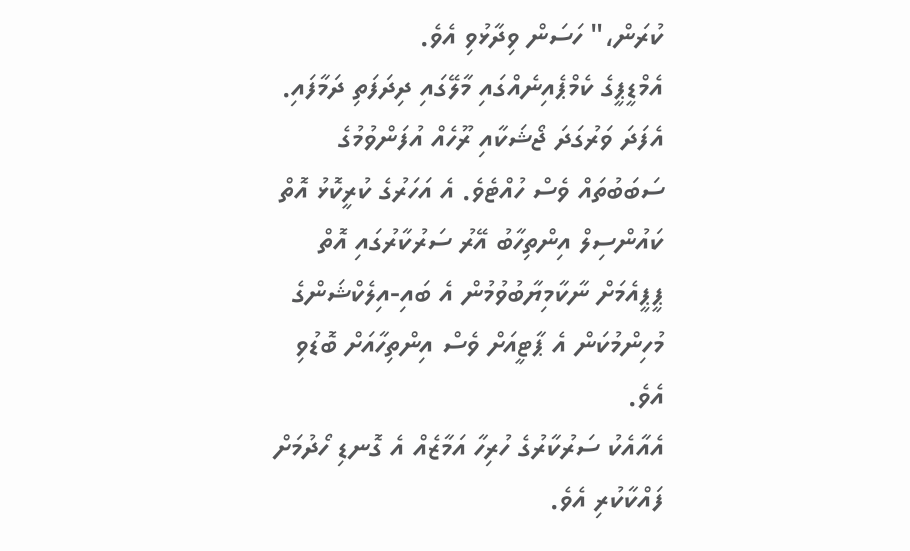ކުރަން،" ހަސަން ވިދާޅުވި އެވެ.
އެމްޑީޕީގެ ކެމްޕެއިނެއްގައި މާލޭގައި ދިދަފަތި ދަމާފައި.
އެފަދަ ވަރުގަދަ ޖޯޝަކާއި ރޫހެއް އުފަންވުމުގެ ސަބަބުތައް ވެސް ހުއްޓެވެ. އެ އަހަރުގެ ކުރީކޮޅު އޮތް ކައުންސިލް އިންތިހާބު އޭރު ސަރުކާރުގައި އޮތް ޕީޕީއެމަށް ނާކާމިޔާބުވުމުން އެ ބައި-އިލެކްޝަންގެ މުހިންމުކަން އެ ޕާޓީއަށް ވެސް އިންތިހާއަށް ބޮޑުވި އެވެ.
އެއާއެކު ސަރުކާރުގެ ހުރިހާ އަމާޒެއް އެ ގޮނޑި ހޯދުމަށް ފައްކާކުރި އެވެ.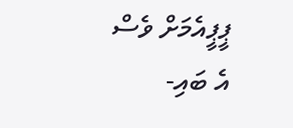ޕީޕީއެމަށް ވެސް އެ ބައި-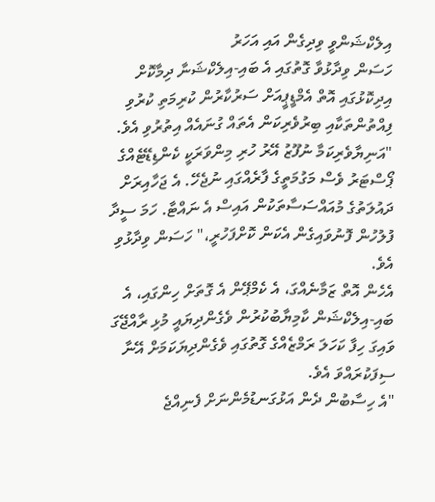އިލެކްޝަންވީ ވިދިގެން އައި އަހަރު
ހަސަން ވިދާޅުވާ ގޮތުގައި އެ ބައި-އިލެކްޝަނާ ދިމާކޮށް އިދިކޮޅުގައި އޮތް އެމްޑީޕީއަށް ސަރުކާރުން ކުރިމަތި ކުރުވި ފިއްތުންތަކާއި ބިރުވެރިކަން އެތައް ގުނައެއް އިތުރުވި އެވެ.
"އަނިޔާވެރިކަމާ ނުފޫޒު އޭރު ހުރި މިންވަރަކީ ކެންޑިޑޭޓެއްގެ ޕޯސްޓަރު ވެސް މަގުމަތީގެ ފާރެއްގައި ނުޖެހޭ. އެ ޖަހާއިރަށް ދައުލަތުގެ މުއައްސަސާތަކުން އައިސް އެ ނައްޓާ. ހަމަ ސީދާ ފުލުހުން ފޮނުވައިގެން އެކަން ކޮށްފަހުރީ،" ހަސަން ވިދާޅުވި އެވެ.
އެހެން އޮތް ޒަމާނެއްގަ، އެ ކެމްޕޭން އެ ގޮތަށް ހިންގައި، އެ ބައި-އިލެކްޝަން ކާމިޔާބުކުރުން ވެގެންދިޔައީ މުޅި ރާއްޖޭގަ ވައިގަ ހިފާ ކަހަލަ ރަމްޒެއްގެ ގޮތުގައި ވެގެންދިޔަކަމަށް އޭނާ ސިފަކުރައްވަ އެވެ.
"އެ ހިސާބުން ދެން އަޅުގަނޑުމެންނަށް ފެނިއްޖެ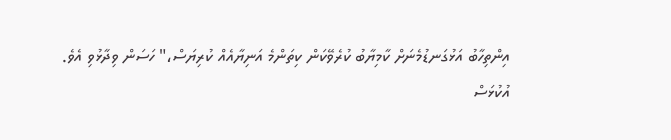އިންތިހާބު އަޅުގަނޑުމެނަށް ކާމިޔާބު ކުރެވޭކަން ކިތަންމެ އަނިޔާއެއް ކުރިޔަސް،" ހަސަން ވިދާޅުވި އެވެ.
އުކުޅަސް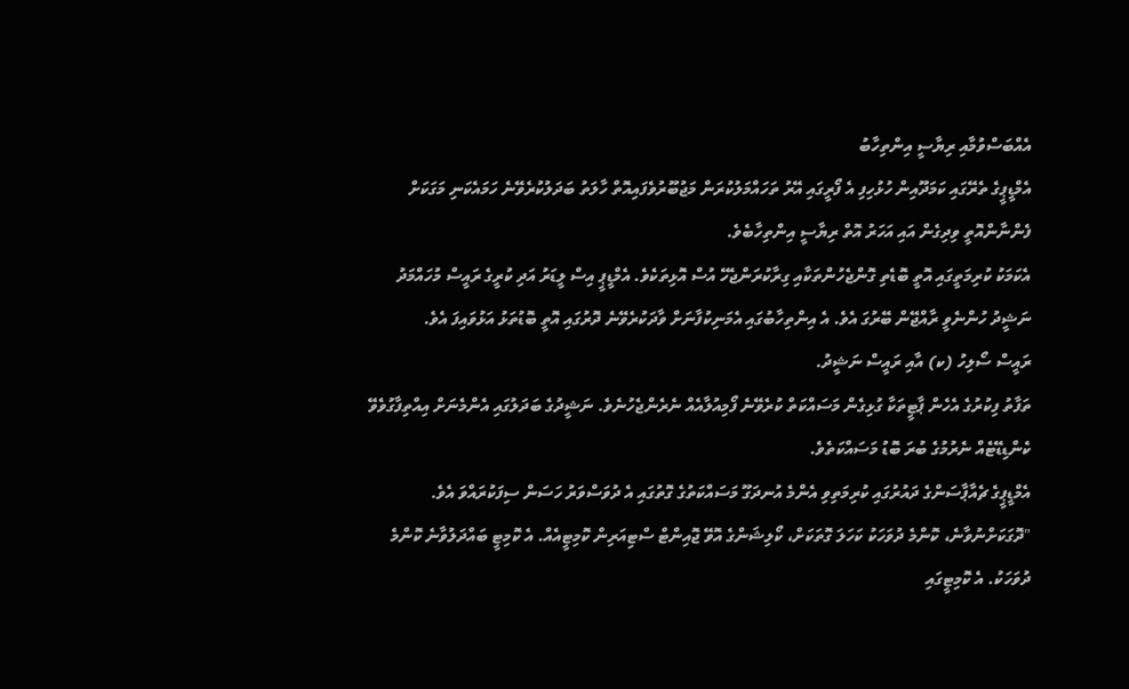އެއްބަސްވުމާއި ރިޔާސީ އިންތިހާބު
އެމްޑީޕީގެ ތެރޭގައި ކަމަދޫއިން ހުޅުހިފި އެ ފޯރީގައި އޭރު ތަހައްމަލުކުރަން މަޖުބޫރުވެފައިއޮތް ހާލަތު ބަދަލުކުރެވޭނެ ހަމައެކަނި މަގަކަށް ފެންނާންއޮތީ ވިދިގެން އައި އަހަރު އޮތް ރިޔާސީ އިންތިހާބެވެ.
އެކަމަކު ކުރިމަތީގައި އޮތީ ބޮޑެތި ގޮންޖެހުންތަކާއި ގިރާކުރަންޖެހޭ އުސް އޮޅިތަކެވެ. އެމްޑީޕީ އިސް ލީޑަރު އަދި ކުރީގެ ރައީސް މުހައްމަދު ނަޝީދު ހުންނެވީ ރާއްޖޭން ބޭރުގަ އެވެ. އެ އިންތިހާބުގައި އެމަނިކުފާނަށް ވާދަކުރެވޭނެ ދޮރުގައި އޮތީ ބޮޑުތަޅު އަޅުވައިފަ އެވެ.
ރައީސް ސޯލިހު (ކ) އާއި ރައީސް ނަޝީދު.
ތަފާތު ފިކުރުގެ އެހެން ޕާޓީތަކާ ގުޅިގެން މަސައްކަތް ކުރެވޭނެ ފޯމިއުލާއެއް ނެރެންޖެހުނެވެ. ނަޝީދުގެ ބަދަލުގައި އެންމެނަށް އިއްތިފާގުވެވޭ ކެންޑިޑޭޓެއް ނެރުމުގެ ބުރަ ބޮޑު މަސައްކަތެވެ.
އެމްޑީޕީގެ ޗެއާޕާސަންގެ ދައުރުގައި ކުރިމަތިވި އެންމެ އުނދަގޫ މަސައްކަތުގެ ގޮތުގައި އެ ދުވަސްވަރު ހަސަން ސިފަކުރައްވަ އެވެ.
"ދޮގަކަށްނުވާނެ، ކޮންމެ ދުވަހަކު ކަހަލަ ގޮތަކަށް، ކޯލިޝަންގެ އޮވޭ ޖޮއިންޓް ސްޓިއަރިން ކޮމިޓީއެއް. އެ ކޮމިޓީ ބައްދަލުވާނެ ކޮންމެ ދުވަހަކު. އެ ކޮމިޓީގައި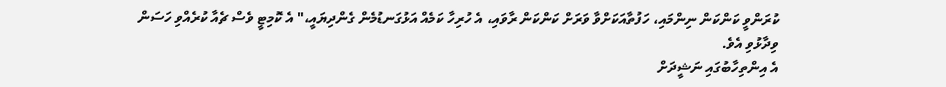ކުރަންވީ ކަންކަން ނިންމައި، ހަފުތާއަކަށްވާ ވަރަށް ކަންކަން ރާވައި، އެ ހުރިހާ ކަމެއް އަޅުގަނޑުމެން ގެންދިޔައީ،" އެ ކޮމިޓީ ވެސް ޗެއާ ކުރެއްވި ހަސަން ވިދާޅުވި އެވެ.
އެ އިންތިހާބުގައި ނަޝީދަށް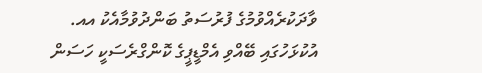ވާދަކުރެއްވުމުގެ ފުރުސަތު ބަންދުވުމާއެކު އއ. އުކުޅަހުގައި ބޭއްވި އެމްޑީޕީގެ ކޮންގްރެސަކީ ހަސަން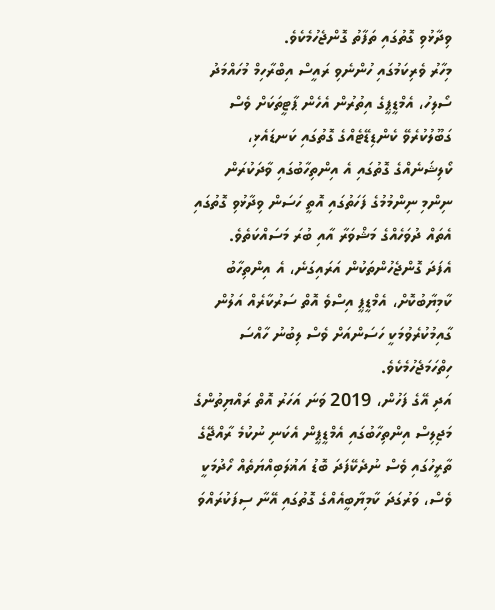ވިދާޅުވި ގޮތުގައި ތަފާތު ގޮންޖެހުމެކެވެ.
މިހާރު ވެރިކަމުގައި ހުންނެވި ރައީސް އިބްރާހިމް މުހައްމަދު ސޯލިހު، އެމްޑީޕީގެ އިތުރުން އެހެން ޕާޓީތަކަށް ވެސް ގަބޫލުކުރެވޭ ކެންޑިޑޭޓެއްގެ ގޮތުގައި ކަނޑައެޅި، ކޯލިޝަނެއްގެ ގޮތުގައި އެ އިންތިހާބުގައި ވާދަކުރަން ނިންމި ނިންމުމުގެ ފަހަތުގައި އޮތީ ހަސަން ވިދާޅުވި ގޮތުގައި އެތައް ދުވަހެއްގެ މަޝްވަރާ އާއި ބުރަ މަސައްކަތެވެ.
އެފަދަ ގޮންޖެހުންތަކުން އަރައިގަނެ، އެ އިންތިހާބު ކާމިޔާބުކޮށް، އެމްޑީޕީ އިސްވެ އޮތް ސަރުކާރެއް އަލުން ގާއިމުކުރެވުމަކީ ހަސަންއަށް ވެސް ލިބުނު ހާއްސަ ހިތްހަމަޖެހުމެކެވެ.
އަދި އޭގެ ފަހުން، 2019 ވަނަ އަހަރު އޮތް ރައްޔިތުންގެ މަޖިލިސް އިންތިހާބުގައި އެމްޑީޕީން އެކަނި ނުކުމެ ރާއްޖޭގެ ތާރީހުގައި ވެސް ނުދެކޭފަދަ ބޮޑު އަޣުލަބިއްޔަތެއް ހޯދުމަކީ ވެސް، ވަރުގަދަ ކާމިޔާބީއެއްގެ ގޮތުގައި އޭނާ ސިފަކުރައްވަ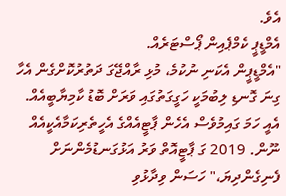އެވެ.
އެމްޑީޕީ ކެމްޕެއިން ޕޯސްޓަރެއް.
"އެމްޑީޕީން އެކަނި ނުކުމެ، މުޅި ރާއްޖޭގަ ދަތުރުކޮށްގެން އެހާ ގިނަ ގޮނޑި ލިބުމަކީ ހަގީގަތުގައި ވަރަށް ބޮޑު ކާމިޔާބީއެއް. އެއީ ހަމަ ގައިމުވެސް އެހެން ޕާޓީއެއްގެ އެހީތެރިކަމާއެކީއެއް ނޫން. 2019 ގަ ޕާޓީއޮތް ވަރު އަޅުގަނޑުމެންނަށް ފެނިގެންދިޔަ،" ހަސަން ވިދާޅުވި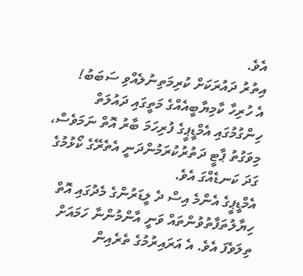އެވެ.
އިތުރު ދައުރަކަށް ކުރިމަތިނުލެއްވި ސަބަބު!
އެ ހުރިހާ ކާމިޔާބީއެއްގެ މަތީގައި ދައުލަތް ހިންގުމުގައި އެމްޑީޕީގެ ފުރިހަމަ ބާރު އޮތް ނަމަވެސް، މިވަގުތު ޕާޓީ ދަތުރުކުރަމުންދަނީ އެތެރޭގެ ކޯޅުމުގެ ގަދަ ކަނޑެއްގަ އެވެ.
އެމްޑީޕީގެ އެންމެ އިސް ދެ ލީޑަރުންގެ މެދުގައި އޮތް ހިޔާލުތަފާތުވުންތައް ވަނީ އާންމުންނާ ހަމައަށް ތިލަވެފަ އެވެ. އެ އަރައިރުމުގެ ތެރެއިން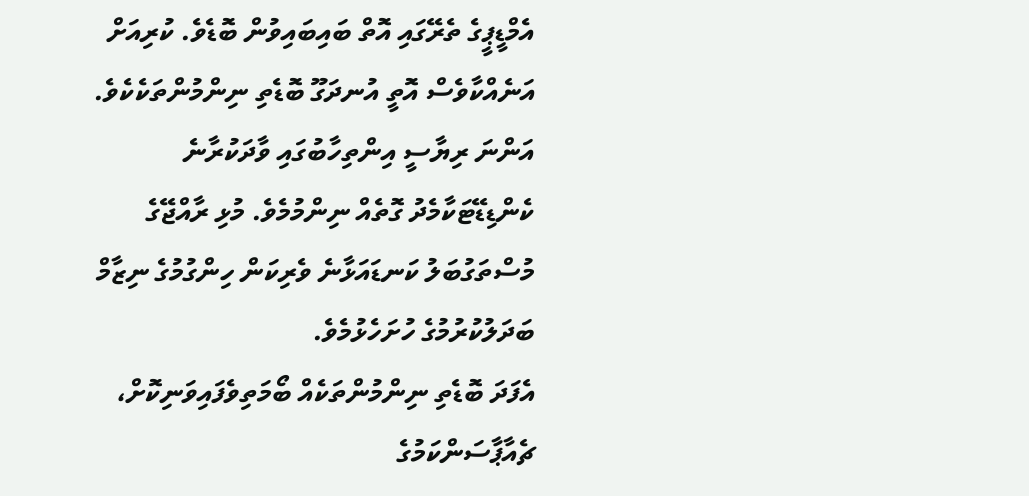އެމްޑީޕީގެ ތެރޭގައި އޮތް ބައިބައިވުން ބޮޑެވެ. ކުރިއަށް އަނެއްކާވެސް އޮތީ އުނދަގޫ ބޮޑެތި ނިންމުންތަކެކެވެ.
އަންނަ ރިޔާސީ އިންތިހާބުގައި ވާދަކުރާނެ ކެންޑިޑޭޓަކާމެދު ގޮތެއް ނިންމުމެވެ. މުޅި ރާއްޖޭގެ މުސްތަގުބަލު ކަނޑައަޅާނެ ވެރިކަން ހިންގުމުގެ ނިޒާމް ބަދަލުކުރުމުގެ ހުށަހެޅުމެވެ.
އެފަދަ ބޮޑެތި ނިންމުންތަކެއް ބޯމަތިވެފައިވަނިކޮށް، ޗެއާޕާސަންކަމުގެ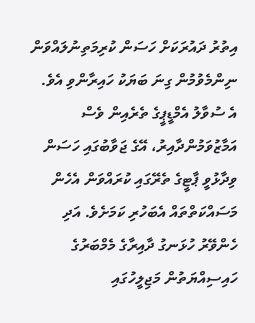އިތުރު ދައުރަކަށް ހަސަން ކުރިމަތިނުލައްވަން ނިންމެވުމުން ގިނަ ބަޔަކު ހައިރާންވި އެވެ.
އެ ސުވާލު އެމްޑީޕީގެ ތެރެއިން ވެސް އަމާޒުވަމުންދާއިރު، އޭގެ ޖަވާބުގައި ހަސަން ވިދާޅުވީ ޕާޓީގެ ތެރޭގައި ކުރައްވަން އެހެން މަސައްކަތްތައް އެބަހުރި ކަމަށެވެ. އަދި ހެންވޭރު ހުޅަނގު ދާއިރާގެ މެމްބަރުގެ ހައިސިއްޔަތުން މަޖިލީހުގައި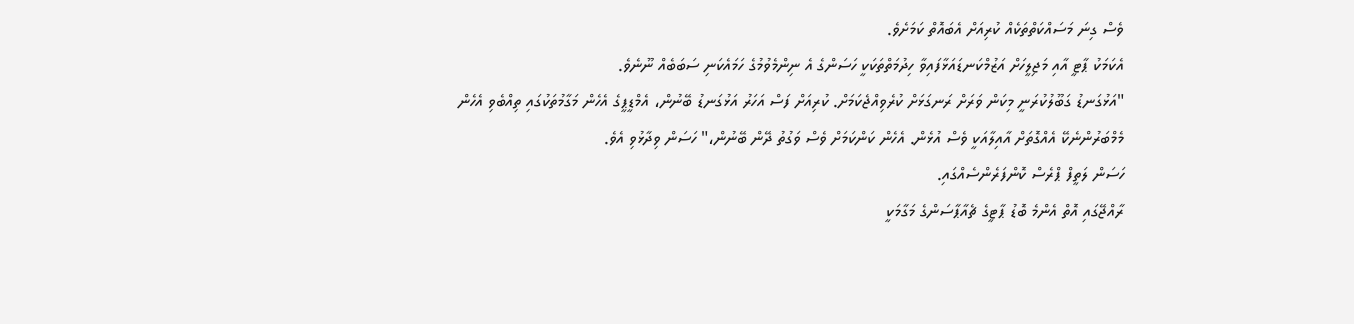ވެސް ގިނަ މަސައްކަތްތަކެއް ކުރިއަށް އެބައޮތް ކަމަށެވެ.
އެކަމަކު ޕާޓީ އާއި މަޖިލީހަށް އަޒުމްކަނޑައަޅާފައިވާ ހިދުމަތްތަކަކީ ހަސަންގެ އެ ނިންމެވުމުގެ ހަމައެކަނި ސަބަބެއް ނޫނެވެ.
"އަޅުގަނޑު ގަބޫލުކުރަނީ މިކަން ވަރަށް ރަނގަޅަށް ކުރެވިއްޖެކަމަށް. ކުރިއަށް ފަސް އަހަރު އަޅުގަނޑު ބޭނުން، އެމްޑީޕީގެ އެހެން މަގާމުތަކުގައި ތިއްބެވި އެހެން މެމްބަރުންނެކޭ އެއްގޮތަށް އާއިލާއަކީ ވެސް އުޅެން. އެހެން ކަންކަމަށް ވެސް ވަގުތު ދޭން ބޭނުން،" ހަސަން ވިދާޅުވި އެވެ.
ހަސަން ލަތީފް ޕްރެސް ކޮންފަރެންސެއްގައި.
ރާއްޖޭގައި އޮތް އެންމެ ބޮޑު ޕާޓީގެ ޗެއާޕާސަންގެ މަގާމަކީ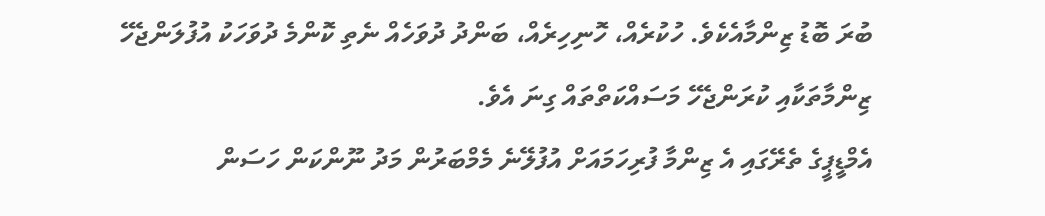ބުރަ ބޮޑު ޒިންމާއެކެވެ. ހުކުރެއް، ހޮނިހިރެއް، ބަންދު ދުވަހެއް ނެތި ކޮންމެ ދުވަހަކު އުފުލަންޖެހޭ ޒިންމާތަކާއި ކުރަންޖެހޭ މަސައްކަތްތައް ގިނަ އެވެ.
އެމްޑީޕީގެ ތެރޭގައި އެ ޒިންމާ ފުރިހަމައަށް އުފުލޭނެ މެމްބަރުން މަދު ނޫންކަން ހަސަން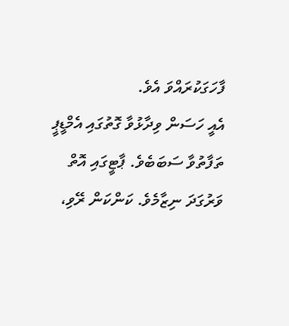ފާހަގަކުރައްވަ އެވެ.
އެއީ ހަސަން ވިދާޅުވާ ގޮތުގައި އެމްޑީޕީ ތަފާތުވާ ސަބަބެވެ. ޕާޓީގައި އޮތް ވަރުގަދަ ނިޒާމެވެ. ކަންކަން ރޭވި،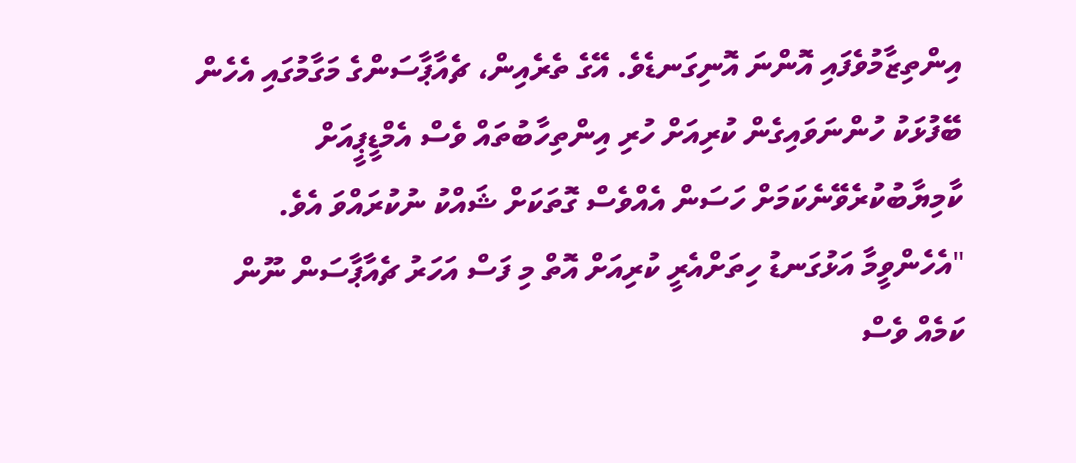އިންތިޒާމުވެފައި އޮންނަ އޮނިގަނޑެވެ. އޭގެ ތެރެއިން، ޗެއާޕާސަންގެ މަގާމުގައި އެހެން ބޭފުޅަކު ހުންނަވައިގެން ކުރިއަށް ހުރި އިންތިހާބުތައް ވެސް އެމްޑީޕީއަށް ކާމިޔާބުކުރެވޭނެކަމަށް ހަސަން އެއްވެސް ގޮތަކަށް ޝައްކު ނުކުރައްވަ އެވެ.
"އެހެންވީމާ އަޅުގަނޑު ހިތަށްއެރީ ކުރިއަށް އޮތް މި ފަސް އަހަރު ޗެއާޕާސަން ނޫން ކަމެއް ވެސް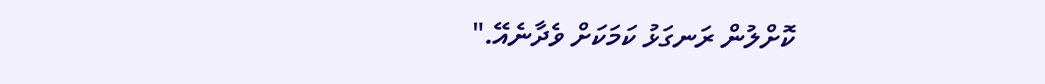ކޮށްލުން ރަނގަޅު ކަމަކަށް ވެދާނެއޭ."